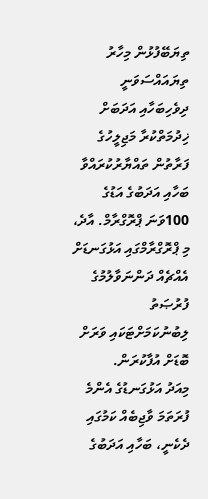ތިޔަބޭފުޅުން މިހާރު ތިޔައައްސަވަނީ ދިވެހިބަހާއި އަދަބަށް ޚިދުމަތްކުރާ މަޖިލީހުގެ ފަރާތުން ތައްޔާރުކުރައްވާ ބަހާއި އަދަބުގެ އަޑުގެ 100ވަނަ ޕްރޮގްރާމް. އާދެ، މި ޕްރޮގްރާމްގައި އަޅުގަނޑަށް އެއްޗެއް ދަންނަވާލުމުގެ ފުރުޞަތު ލިބުނުކަމަށްޓަކައި ވަރަށް ބޮޑަށް އުފާކުރަން.
މިއަދު އަޅުގަނޑުގެ އެންމެ ފުރަތަމަ ވާޖިބެއް ކަމުގައި ދެކެނީ، ބަހާއި އަދަބުގެ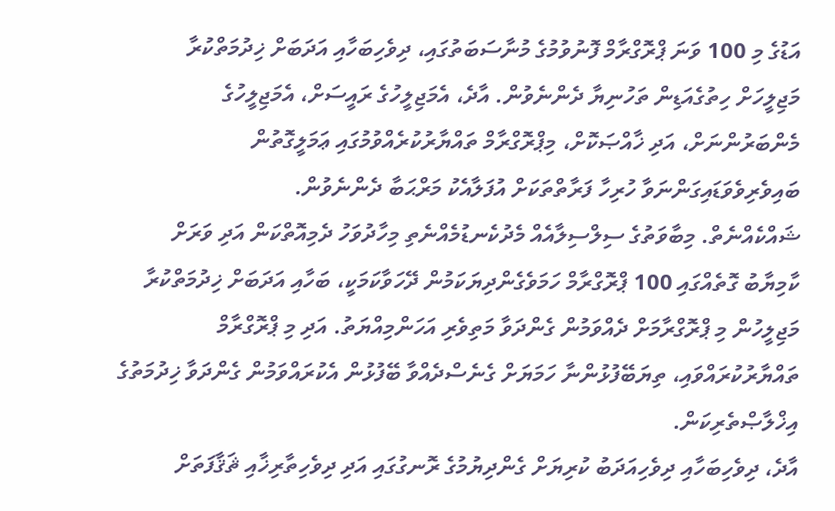އަޑުގެ މި 100 ވަނަ ޕްރޮގްރާމް ފޮނުވުމުގެ މުނާސަބަތުގައި، ދިވެހިބަހާއި އަދަބަށް ޚިދުމަތްކުރާ މަޖިލީހަށް ހިތުގެއަޑިން ތަހުނިޔާ ދެންނެވުން. އާދެ، އެމަޖިލީހުގެ ރައީސަށް، އެމަޖިލީހުގެ މެންބަރުންނަށް، އަދި ޚާއްޞަކޮށް، މިޕްރޮގްރާމް ތައްޔާރުކުރެއްވުމުގައި ޢަމަލީގޮތުން ބައިވެރިވެވަޑައިގަންނަވާ ހުރިހާ ފަރާތްތަކަށް އުފަލާއެކު މަރްޙަބާ ދެންނެވުން.
ޝައްކެއްނެތް. މިބާވަތުގެ ސިލްސިލާއެއް މެދުކެނޑުމެއްނެތި މިހާދުވަހު ދެމިއޮތްކަން އަދި ވަރަށް ކާމިޔާބު ގޮތެއްގައި 100 ޕްރޮގްރާމް ހަމަވެގެންދިޔަކަމުން ދޭހަވާކަމަކީ، ބަހާއި އަދަބަށް ޚިދުމަތްކުރާ މަޖިލީހުން މި ޕްރޮގްރާމަށް ދެއްވަމުން ގެންދަވާ މަތިވެރި އަހަންމިއްޔަތު. އަދި މި ޕްރޮގްރާމް ތައްޔާރުކުރައްވައި، ތިޔަބޭފުޅުންނާ ހަމަޔަށް ގެނެސްދެއްވާ ބޭފުޅުން އެކުރައްވަމުން ގެންދަވާ ޚިދުމަތުގެ އިޚްލާޞްތެރިކަން.
އާދެ، ދިވެހިބަހާއި ދިވެހިއަދަބު ކުރިޔަށް ގެންދިޔުމުގެ ރޮނގުގައި އަދި ދިވެހިތާރިޚާއި ޘަޤާފަތަށް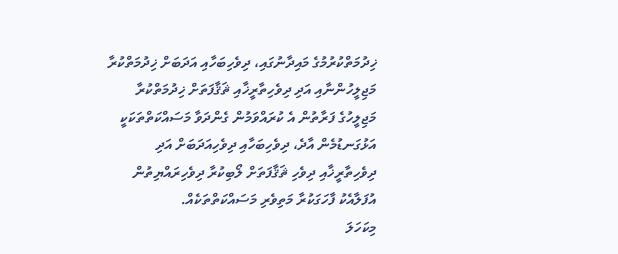ޚިދުމަތްކުރުމުގެ މައިދާނުގައި، ދިވެހިބަހާއި އަދަބަށް ޚިދުމަތްކުރާ މަޖިލީހުންނާއި އަދި ދިވެހިތާރީޚާއި ޘަޤާފަތަށް ޚިދުމަތްކުރާ މަޖިލީހުގެ ފަރާތުން އެ ކުރައްވަމުން ގެންދަވާ މަސައްކަތްތަކަކީ އަޅުގަނޑުމެން އާދެ، ދިވެހިބަހާއި ދިވެހިއަދަބަށް އަދި ދިވެހިތާރީޚާއި ދިވެހި ޘަޤާފަތަށް ލޯބިކުރާ ދިވެހިރައްޔިތުން އުފަލާއެކު ފާހަގަކުރާ މަތިވެރި މަސައްކަތްތަކެއް.
މިކަހަލަ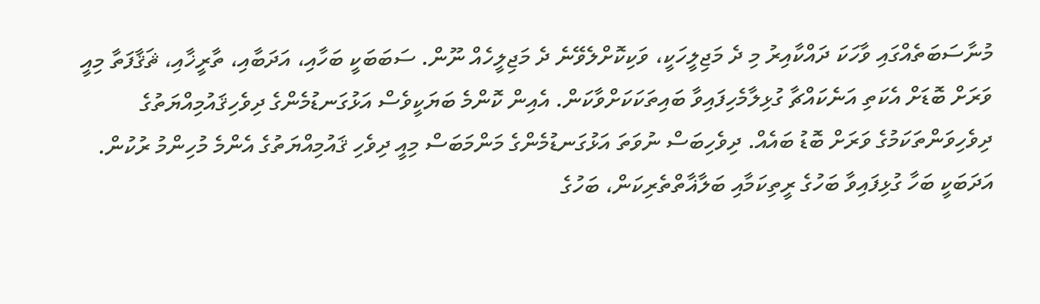މުނާސަބަތެއްގައި ވާހަކަ ދައްކާއިރު މި ދެ މަޖިލީހަކީ، ވަކިކޮށްލެވޭނެ ދެ މަޖިލީހެއް ނޫން. ސަބަބަކީ ބަހާއި، އަދަބާއި، ތާރީޚާއި، ޘަޤާފަތާ މިއީ ވަރަށް ބޮޑަށް އެކަތި އަނެކައްޗާ ގުޅިލާމެހިފައިވާ ބައިތަކަކަށްވާކަން. އެއިން ކޮންމެ ބަޔަކީވެސް އަޅުގަނޑުމެންގެ ދިވެހިޤައުމިއްޔަތުގެ ދިވެހިވަންތަކަމުގެ ވަރަށް ބޮޑު ބައެއް. ދިވެހިބަސް ނުވަތަ އަޅުގަނޑުމެންގެ މަންމަބަސް މިއީ ދިވެހި ޤައުމިއްޔަތުގެ އެންމެ މުހިންމު ރުކުން. އަދަބަކީ ބަހާ ގުޅިފައިވާ ބަހުގެ ރީތިކަމާއި ބަލާޣާތްތެރިކަން، ބަހުގެ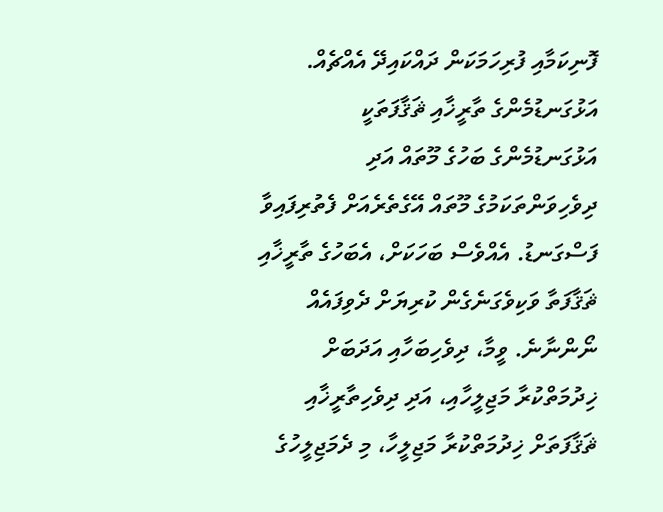ފޮނިކަމާއި ފުރިހަމަކަން ދައްކައިދޭ އެއްޗެއް. އަޅުގަނޑުމެންގެ ތާރީޚާއި ޘަޤާފަތަކީ އަޅުގަނޑުމެންގެ ބަހުގެ މޫތައް އަދި ދިވެހިވަންތަކަމުގެ މޫތައް އޭގެތެރެއަށް ފެތުރިފައިވާ ފަސްގަނޑު. އެއްވެސް ބަހަކަށް، އެބަހުގެ ތާރީޚާއި ޘަޤާފަތާ ވަކިވެގަނެގެން ކުރިޔަށް ދެވިފައެއް ނޯންނާނެ. ވީމާ، ދިވެހިބަހާއި އަދަބަށް ޚިދުމަތްކުރާ މަޖިލީހާއި، އަދި ދިވެހިތާރީޚާއި ޘަޤާފަތަށް ޚިދުމަތްކުރާ މަޖިލީހާ، މި ދެމަޖިލީހުގެ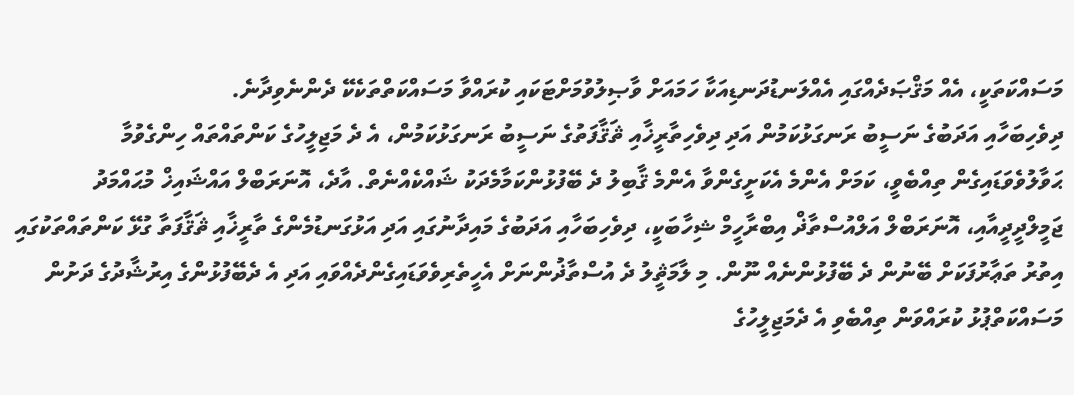މަސައްކަތަކީ، އެއް މަޤްޞަދެއްގައި އެއްލަނޑުދަނޑިއަކާ ހަމައަށް ވާޞިލުވުމަށްޓަކައި ކުރައްވާ މަސައްކަތްތަކެކޭ ދެންނެވިދާނެ.
ދިވެހިބަހާއި އަދަބުގެ ނަސީބު ރަނގަޅުކަމުން އަދި ދިވެހިތާރީޚާއި ޘަޤާފަތުގެ ނަސީބު ރަނގަޅުކަމުން، އެ ދެ މަޖިލީހުގެ ކަންތައްތައް ހިންގެވުމާ ޙަވާލުވެވަޑައިގެން ތިއްބެވީ، ކަމަށް އެންމެ އެކަށީގެންވާ އެންމެ ޤާބިލު ދެ ބޭފުޅުންކަމާމެދަކު ޝައްކެއްނެތް. އާދެ، އޮނަރަބްލް އައްޝައިޚް މުޙައްމަދު ޖަމީލްދީދީއާއި، އޮނަރަބްލް އަލްއުސްތާޛް އިބްރާހީމް ޝިހާބަކީ، ދިވެހިބަހާއި އަދަބުގެ މައިދާނުގައި އަދި އަޅުގަނޑުމެންގެ ތާރީޚާއި ޘަޤާފަތާ ގުޅޭ ކަންތައްތަކުގައި އިތުރު ތަޢާރުފަކަށް ބޭނުން ދެ ބޭފުޅުންނެއް ނޫން. މި ލާމަޘީލު ދެ އުސްތާޛުންނަށް އެހީތެރިވެވަޑައިގެންދެއްވައި އަދި އެ ދެބޭފުޅުންގެ އިރުޝާދުގެ ދަށުން މަސައްކަތްޕުޅު ކުރައްވަން ތިއްބެވި އެ ދެމަޖިލީހުގެ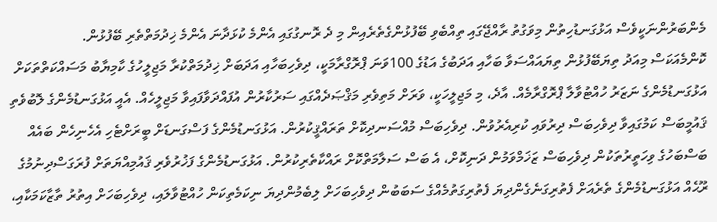މެންބަރުންނަކީވެސް އަޅުގަނޑުހިތުން މިވަގުތު ރާއްޖޭގައި ތިއްބެވި ބޭފުޅުންގެތެރެއިން މި ދެ ރޮނގުގައި އެންމެ ކުޅަދާނަ އެންމެ ޚިދުމަތްތެރި ބޭފުޅުން.
ކޮންމެއަކަސް މިއަދު ތިޔަބޭފުޅުން ތިޔައައްސަވާ ބަހާއި އަދަބުގެ އަޑުގެ 100ވަނަ ޕްރޮގްރާމަކީ، ދިވެހިބަހާއި އަދަބަށް ޚިދުމަތްކުރާ މަޖިލީހުގެ ކާމިޔާބު މަސައްކަތްތަކަށް އަޅުގަނޑުމެންގެ ނަޒަރު ހުއްޓުވާލާ ޕްރޮގްރާމެއް. އާދެ، މި މަޖިލީހަކީ، ވަރަށް މަތިވެރި މަޤްޞަދެއްގައި ސަރުކާރުން އުފައްދަވާފައިވާ މަޖިލީހެއް. އެއީ އަޅުގަނޑުމެންގެ ލޮބުވެތި ޤައުމީބަސް ކަމުގައިވާ ދިވެހިބަސް ދިރުވައި ކުރިއެރުވުން. ދިވެހިބަސް މުއްސަނދިކޮށް ތަރައްޤީކުރުން. އަޅުގަނޑުމެންގެ ފަސްގަނޑަށް ބީރަށްޓެހި އެހެނިހެން ބައެއް ބަސްބަހުގެ ވިހަތީރުތަކުން ދިވެހިބަސް ޒަޚަމްވަމުން ދަނިކޮށް، އެ ބަސް ސަލާމަތްކޮށް ރައްކާތެރިކުރުން. އަޅުގަނޑުމެންގެ ފަޚުރުވެރި ޤައުމިއްޔަތަށް ފުރަގަސްދިނުމުގެ ރޫޙެއް އަޅުގަނޑުމެންގެ ތެރެއަށް ފެތުރިގަނެގެންދިޔަ ފެތުރިގަތުމެއްގެ ސަބަބުން ދިވެހިބަހަށް ލިބެމުންދިޔަ ނިކަމެތިކަން ހުއްޓުވާލައި، ދިވެހިބަހަށް އިތުރު ތާޒާކަމަކާއި،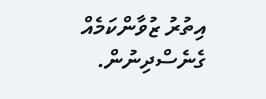އިތުރު ޒުވާންކަމެއް ގެނެސްދިނުން.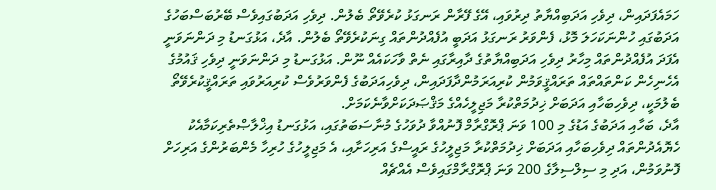ހަމައެފަދައިން، ދިވެހި އަދަބިއްޔާތު ދިރުވައި، އޭގެ ފޭރާން ރަނގަޅު ކުރެވޭތޯ ބެލުން. ދިވެހި އަދަބުގައިވެސް ބޭރުބަސްބަހުގެ އަދަބުގައި ހުންނަކަހަލަ މޮޅު، ފެންވަރު ރަނގަޅު އަދަބީ އުފެއްދުންތައް ގިނަކުރެވޭތޯ ބެލުން. އާދެ، އަޅުގަނޑު މި ދަންނަވަނީ އެފަދަ އުފެއްދުންތައް މިހާރު ދިވެހި އަދަބިއްޔާތުގެ ދާއިރާގައި ނެތް ވާހަކައެއް ނޫން. އަޅުގަނޑު މި ދަންނަވަނީ ދިވެހި ޤައުމުގެ އެހެނިހެން ކަންތައްތައް ތަރައްޤީވަމުން ކުރިއަރަމުންދާފަދައިން، ދިވެހިއަދަބުގެ ފެންވަރުވެސް ކުރިއަރުވައި ތަރައްޤީކުރެވޭތޯ ބެލުމަކީ، ދިވެހިބަހާއި އަދަބަށް ޚިދުމަތްކުރާ މަޖިލީހެއްގެ މަޤްޞަދަކަށްވާނެކަމަށް.
އާދެ، ބަހާއި އަދަބުގެ އަޑުގެ މި 100 ވަނަ ޕްރޮގްރާމް ފޮނުއްވާ ދުވަހުގެ މުނާސަބަތުގައި، އަޅުގަނޑު އިޚްލާޞްތެރިކަމާއެކު ހެޔޮއެދުންތައް ދިވެހިބަހާއި އަދަބަށް ޚިދުމަތްކުރާ މަޖިލީހުގެ ރައީސްގެ އަރިހަށާއި، އެ މަޖިލީހުގެ ހުރިހާ މެންބަރުންގެ އަރިހަށް ފޮނުވަމުން، އަދި މި ސިލްސިލާގެ 200 ވަނަ ޕްރޮގްރާމްގައިވެސް އެއްޗެއް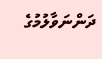ދަންނަވާލުމުގެ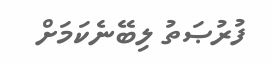ފުރުޞަތު ލިބޭނެކަމަށް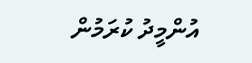އުންމީދު ކުރަމުން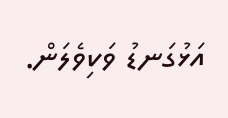އަޅުގަނޑު ވަކިވެލަން.